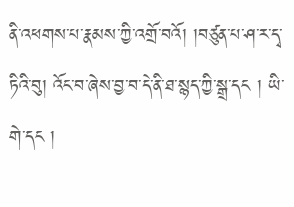ནི་འཕགས་པ་རྣམས་ཀྱི་འགྲོ་བའོ། །བཙུན་པ་ཤ་ར་དྭ་ཏིའི་བུ། འོང་བ་ཞེས་བྱ་བ་དེ་ནི་ཐ་སྙད་ཀྱི་སྒྲ་དང ། ཡི་གེ་དང །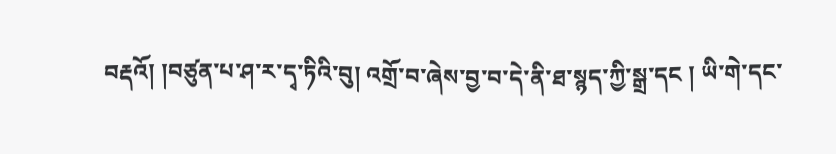བརྡའོ། །བཙུན་པ་ཤ་ར་དྭ་ཏིའི་བུ། འགྲོ་བ་ཞེས་བྱ་བ་དེ་ནི་ཐ་སྙད་ཀྱི་སྒྲ་དང ། ཡི་གེ་དང་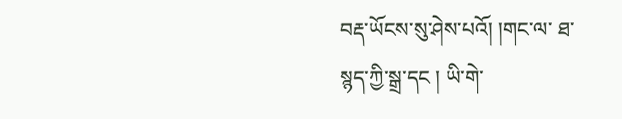བརྡ་ཡོངས་སུ་ཤེས་པའོ། །གང་ལ་ ཐ་སྙད་ཀྱི་སྒྲ་དང ། ཡི་གེ་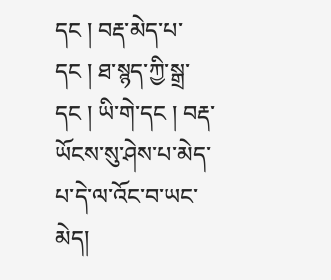དང ། བརྡ་མེད་པ་དང ། ཐ་སྙད་ཀྱི་སྒྲ་དང ། ཡི་གེ་དང ། བརྡ་ཡོངས་སུ་ཤེས་པ་མེད་པ་དེ་ལ་འོང་བ་ཡང་མེད།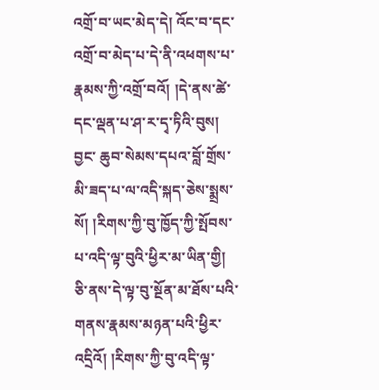འགྲོ་བ་ཡང་མེད་དེ། འོང་བ་དང་འགྲོ་བ་མེད་པ་དེ་ནི་འཕགས་པ་རྣམས་ཀྱི་འགྲོ་བའོ། །དེ་ནས་ཚེ་དང་ལྡན་པ་ཤ་ར་དྭ་ཏིའི་བུས། བྱང་ ཆུབ་སེམས་དཔའ་བློ་གྲོས་མི་ཟད་པ་ལ་འདི་སྐད་ཅེས་སྨྲས་སོ། །རིགས་ཀྱི་བུ་ཁྱོད་ཀྱི་སྤོབས་པ་འདི་ལྟ་བུའི་ཕྱིར་མ་ཡིན་གྱི། ཅི་ནས་དེ་ལྟ་བུ་སྔོན་མ་ཐོས་པའི་གནས་རྣམས་མཉན་པའི་ཕྱིར་འདྲིའོ། །རིགས་ཀྱི་བུ་འདི་ལྟ་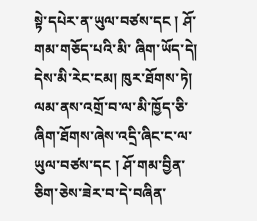སྟེ་དཔེར་ན་ཡུལ་བཙས་དང ། ཤོ་གམ་གཅོད་པའི་མི་ ཞིག་ཡོད་དེ། དེས་མི་རེང་ངམ། ཁུར་ཐོགས་ཏེ། ལམ་ནས་འགྲོ་བ་ལ་མི་ཁྱོད་ཅི་ཞིག་ཐོགས་ཞེས་འདྲི་ཞིང་ང་ལ་ཡུལ་བཙས་དང ། ཤོ་གམ་བྱིན་ཅིག་ཅེས་ཟེར་བ་དེ་བཞིན་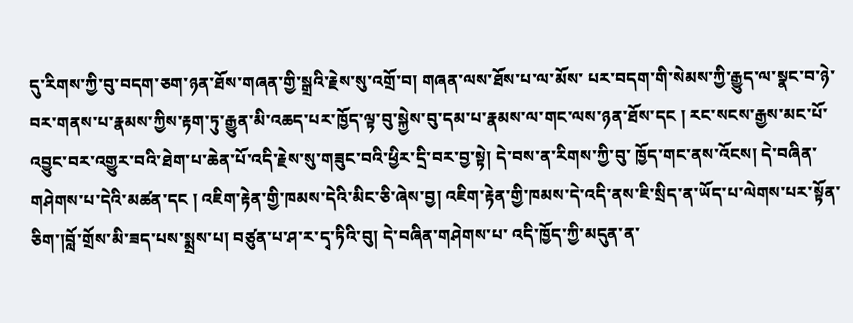དུ་རིགས་ཀྱི་བུ་བདག་ཅག་ཉན་ཐོས་གཞན་གྱི་སྒྲའི་རྗེས་སུ་འགྲོ་བ། གཞན་ལས་ཐོས་པ་ལ་མོས་ པར་བདག་གི་སེམས་ཀྱི་རྒྱུད་ལ་སྣང་བ་ཉེ་བར་གནས་པ་རྣམས་ཀྱིས་རྟག་ཏུ་རྒྱུན་མི་འཆད་པར་ཁྱོད་ལྟ་བུ་སྐྱེས་བུ་དམ་པ་རྣམས་ལ་གང་ལས་ཉན་ཐོས་དང ། རང་སངས་རྒྱས་མང་པོ་འབྱུང་བར་འགྱུར་བའི་ཐེག་པ་ཆེན་པོ་འདི་རྗེས་སུ་གཟུང་བའི་ཕྱིར་དྲི་བར་བྱ་སྟེ། དེ་བས་ན་རིགས་ཀྱི་བུ་ ཁྱོད་གང་ནས་འོངས། དེ་བཞིན་གཤེགས་པ་དེའི་མཚན་དང ། འཇིག་རྟེན་གྱི་ཁམས་དེའི་མིང་ཅི་ཞེས་བྱ། འཇིག་རྟེན་གྱི་ཁམས་དེ་འདི་ནས་ཇི་སྲིད་ན་ཡོད་པ་ལེགས་པར་སྟོན་ཅིག་།བློ་གྲོས་མི་ཟད་པས་སྨྲས་པ། བཙུན་པ་ཤ་ར་དྭ་ཏིའི་བུ། དེ་བཞིན་གཤེགས་པ་ འདི་ཁྱོད་ཀྱི་མདུན་ན་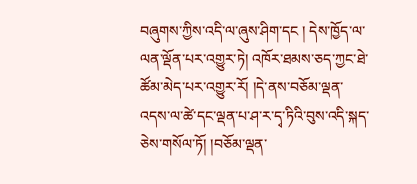བཞུགས་ཀྱིས་འདི་ལ་ཞུས་ཤིག་དང ། དེས་ཁྱོད་ལ་ལན་ལྡོན་པར་འགྱུར་ཏེ། འཁོར་ཐམས་ཅད་ཀྱང་ཐེ་ཚོམ་མེད་པར་འགྱུར་རོ། །དེ་ནས་བཅོམ་ལྡན་འདས་ལ་ཚེ་དང་ལྡན་པ་ཤ་ར་དྭ་ཏིའི་བུས་འདི་སྐད་ཅེས་གསོལ་ཏོ། །བཅོམ་ལྡན་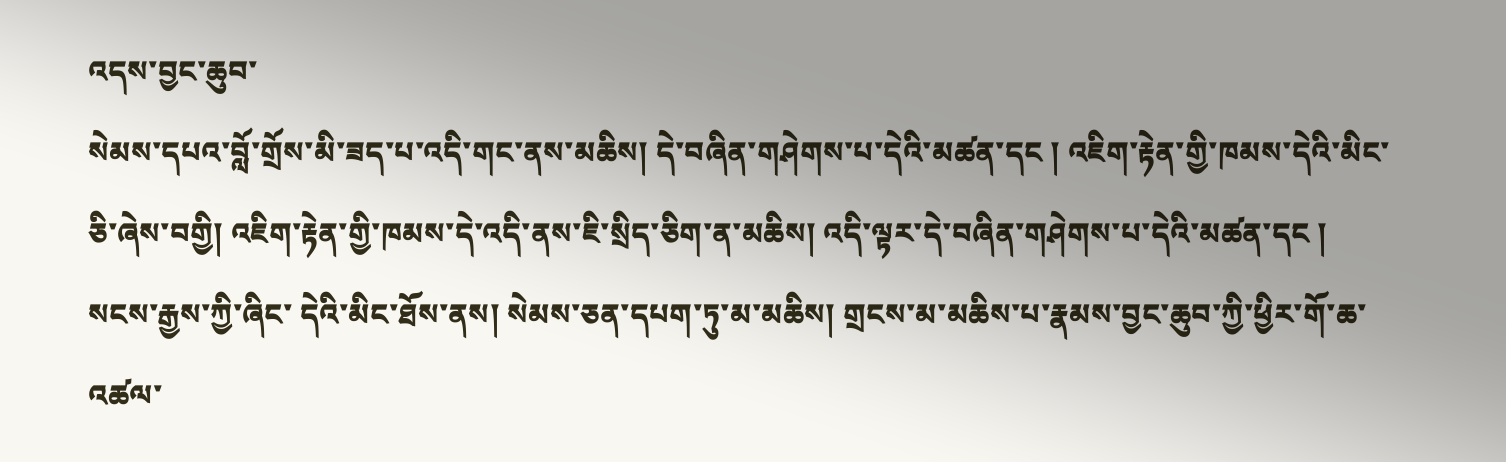འདས་བྱང་ཆུབ་
སེམས་དཔའ་བློ་གྲོས་མི་ཟད་པ་འདི་གང་ནས་མཆིས། དེ་བཞིན་གཤེགས་པ་དེའི་མཚན་དང ། འཇིག་རྟེན་གྱི་ཁམས་དེའི་མིང་ཅི་ཞེས་བགྱི། འཇིག་རྟེན་གྱི་ཁམས་དེ་འདི་ནས་ཇི་སྲིད་ཅིག་ན་མཆིས། འདི་ལྟར་དེ་བཞིན་གཤེགས་པ་དེའི་མཚན་དང ། སངས་རྒྱས་ཀྱི་ཞིང་ དེའི་མིང་ཐོས་ནས། སེམས་ཅན་དཔག་ཏུ་མ་མཆིས། གྲངས་མ་མཆིས་པ་རྣམས་བྱང་ཆུབ་ཀྱི་ཕྱིར་གོ་ཆ་འཚལ་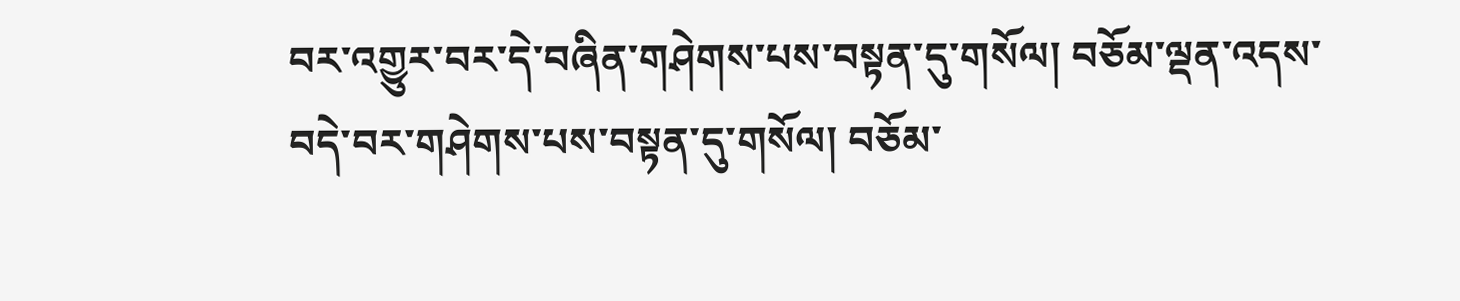བར་འགྱུར་བར་དེ་བཞིན་གཤེགས་པས་བསྟན་དུ་གསོལ། བཅོམ་ལྡན་འདས་བདེ་བར་གཤེགས་པས་བསྟན་དུ་གསོལ། བཅོམ་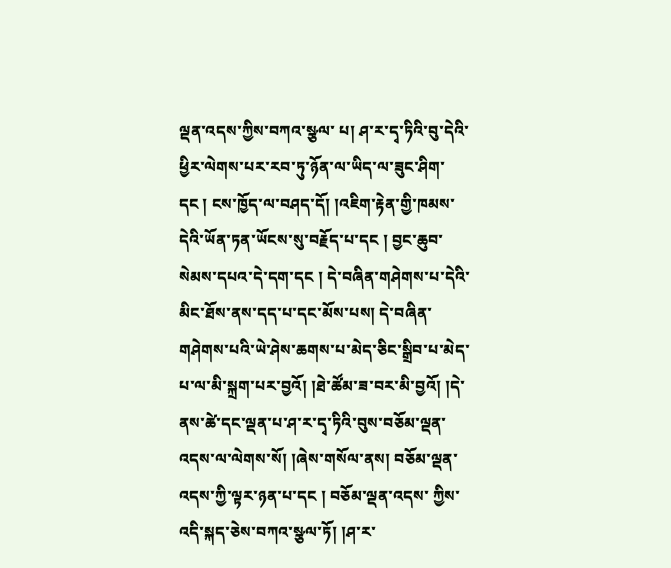ལྡན་འདས་ཀྱིས་བཀའ་སྩལ་ པ། ཤ་ར་དྭ་ཏིའི་བུ་དེའི་ཕྱིར་ལེགས་པར་རབ་ཏུ་ཉོན་ལ་ཡིད་ལ་ཟུང་ཤིག་དང ། ངས་ཁྱོད་ལ་བཤད་དོ། །འཇིག་རྟེན་གྱི་ཁམས་དེའི་ཡོན་ཏན་ཡོངས་སུ་བརྗོད་པ་དང ། བྱང་ཆུབ་སེམས་དཔའ་དེ་དག་དང ། དེ་བཞིན་གཤེགས་པ་དེའི་མིང་ཐོས་ནས་དད་པ་དང་མོས་པས། དེ་བཞིན་གཤེགས་པའི་ཡེ་ཤེས་ཆགས་པ་མེད་ཅིང་སྒྲིབ་པ་མེད་པ་ལ་མི་སྐྲག་པར་བྱའོ། །ཐེ་ཚོམ་ཟ་བར་མི་བྱའོ། །དེ་ནས་ཚེ་དང་ལྡན་པ་ཤ་ར་དྭ་ཏིའི་བུས་བཅོམ་ལྡན་འདས་ལ་ལེགས་སོ། །ཞེས་གསོལ་ནས། བཅོམ་ལྡན་འདས་ཀྱི་ལྟར་ཉན་པ་དང ། བཅོམ་ལྡན་འདས་ ཀྱིས་འདི་སྐད་ཅེས་བཀའ་སྩལ་ཏོ། །ཤ་ར་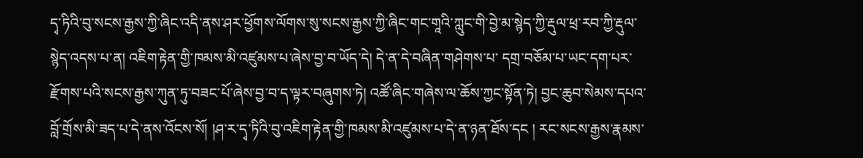དྭ་ཏིའི་བུ་སངས་རྒྱས་ཀྱི་ཞིང་འདི་ནས་ཤར་ཕྱོགས་ལོགས་སུ་སངས་རྒྱས་ཀྱི་ཞིང་གང་གཱའི་ཀླུང་གི་བྱེ་མ་སྙེད་ཀྱི་རྡུལ་ཕྲ་རབ་ཀྱི་རྡུལ་སྙེད་འདས་པ་ན། འཇིག་རྟེན་གྱི་ཁམས་མི་འཛུམས་པ་ཞེས་བྱ་བ་ཡོད་དེ། དེ་ན་དེ་བཞིན་གཤེགས་པ་ དགྲ་བཅོམ་པ་ཡང་དག་པར་རྫོགས་པའི་སངས་རྒྱས་ཀུན་ཏུ་བཟང་པོ་ཞེས་བྱ་བ་ད་ལྟར་བཞུགས་ཏེ། འཚོ་ཞིང་གཞེས་ལ་ཆོས་ཀྱང་སྟོན་ཏེ། བྱང་ཆུབ་སེམས་དཔའ་བློ་གྲོས་མི་ཟད་པ་དེ་ནས་འོངས་སོ། །ཤ་ར་དྭ་ཏིའི་བུ་འཇིག་རྟེན་གྱི་ཁམས་མི་འཛུམས་པ་དེ་ན་ཉན་ཐོས་དང ། རང་སངས་རྒྱས་རྣམས་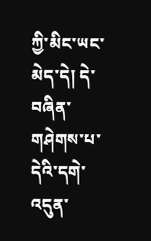ཀྱི་མིང་ཡང་མེད་དེ། དེ་བཞིན་གཤེགས་པ་དེའི་དགེ་འདུན་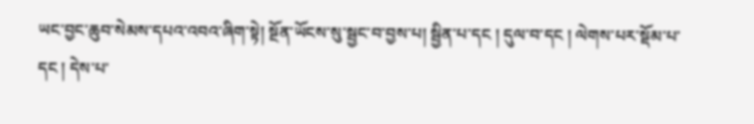ཡང་བྱང་ཆུབ་སེམས་དཔའ་འབའ་ཞིག་སྟེ། སྔོན་ཡོངས་སུ་སྦྱང་བ་བྱས་པ། སྦྱིན་པ་དང ། དུལ་བ་དང ། ལེགས་པར་སྡོམ་པ་དང ། དེས་པ་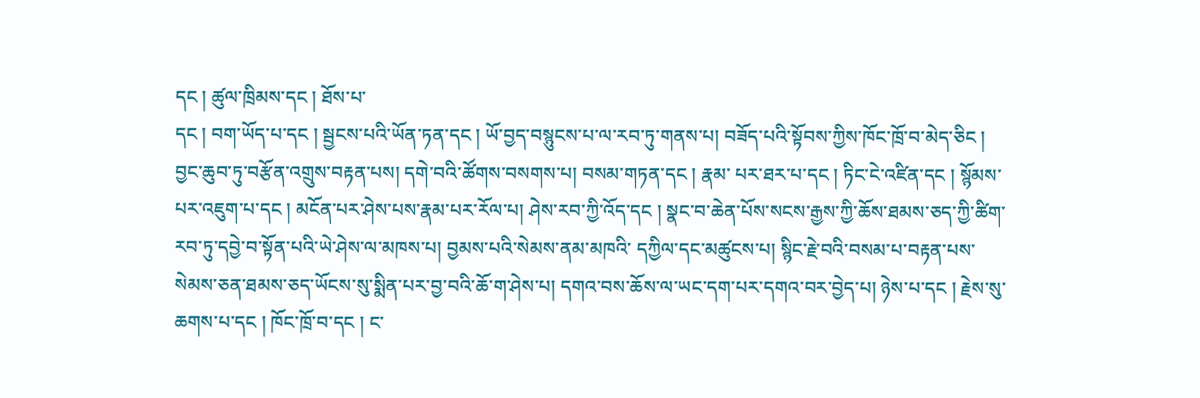དང ། ཚུལ་ཁྲིམས་དང ། ཐོས་པ་
དང ། བག་ཡོད་པ་དང ། སྦྱངས་པའི་ཡོན་ཏན་དང ། ཡོ་བྱད་བསྙུངས་པ་ལ་རབ་ཏུ་གནས་པ། བཟོད་པའི་སྟོབས་ཀྱིས་ཁོང་ཁྲོ་བ་མེད་ཅིང ། བྱང་ཆུབ་ཏུ་བརྩོན་འགྲུས་བརྟན་པས། དགེ་བའི་ཚོགས་བསགས་པ། བསམ་གཏན་དང ། རྣམ་ པར་ཐར་པ་དང ། ཏིང་ངེ་འཛིན་དང ། སྙོམས་པར་འཇུག་པ་དང ། མངོན་པར་ཤེས་པས་རྣམ་པར་རོལ་པ། ཤེས་རབ་ཀྱི་འོད་དང ། སྣང་བ་ཆེན་པོས་སངས་རྒྱས་ཀྱི་ཆོས་ཐམས་ཅད་ཀྱི་ཚིག་རབ་ཏུ་དབྱེ་བ་སྟོན་པའི་ཡེ་ཤེས་ལ་མཁས་པ། བྱམས་པའི་སེམས་ནམ་མཁའི་ དཀྱིལ་དང་མཚུངས་པ། སྙིང་རྗེ་བའི་བསམ་པ་བརྟན་པས་སེམས་ཅན་ཐམས་ཅད་ཡོངས་སུ་སྨིན་པར་བྱ་བའི་ཆོ་ག་ཤེས་པ། དགའ་བས་ཆོས་ལ་ཡང་དག་པར་དགའ་བར་བྱེད་པ། ཉེས་པ་དང ། རྗེས་སུ་ཆགས་པ་དང ། ཁོང་ཁྲོ་བ་དང ། ང་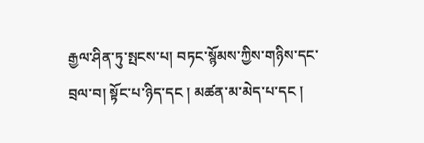རྒྱལ་ཤིན་ཏུ་སྤངས་པ། བཏང་སྙོམས་ཀྱིས་གཉིས་དང་བྲལ་བ། སྟོང་པ་ཉིད་དང ། མཚན་མ་མེད་པ་དང །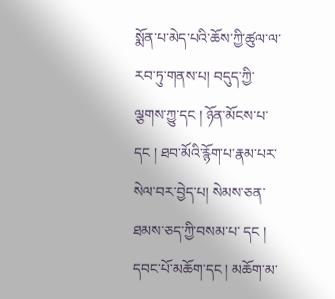སྨོན་པ་མེད་པའི་ཆོས་ཀྱི་ཚུལ་ལ་རབ་ཏུ་གནས་པ། བདུད་ཀྱི་ལྕགས་ཀྱུ་དང ། ཉོན་མོངས་པ་དང ། ཐབ་མོའི་རྙོག་པ་རྣམ་པར་སེལ་བར་བྱེད་པ། སེམས་ཅན་ཐམས་ཅད་ཀྱི་བསམ་པ་ དང ། དབང་པོ་མཆོག་དང ། མཆོག་མ་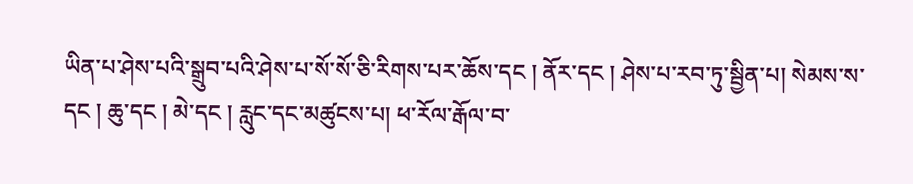ཡིན་པ་ཤེས་པའི་སྒྲུབ་པའི་ཤེས་པ་སོ་སོ་ཅི་རིགས་པར་ཆོས་དང ། ནོར་དང ། ཤེས་པ་རབ་ཏུ་སྦྱིན་པ། སེམས་ས་དང ། ཆུ་དང ། མེ་དང ། རླུང་དང་མཚུངས་པ། ཕ་རོལ་རྒོལ་བ་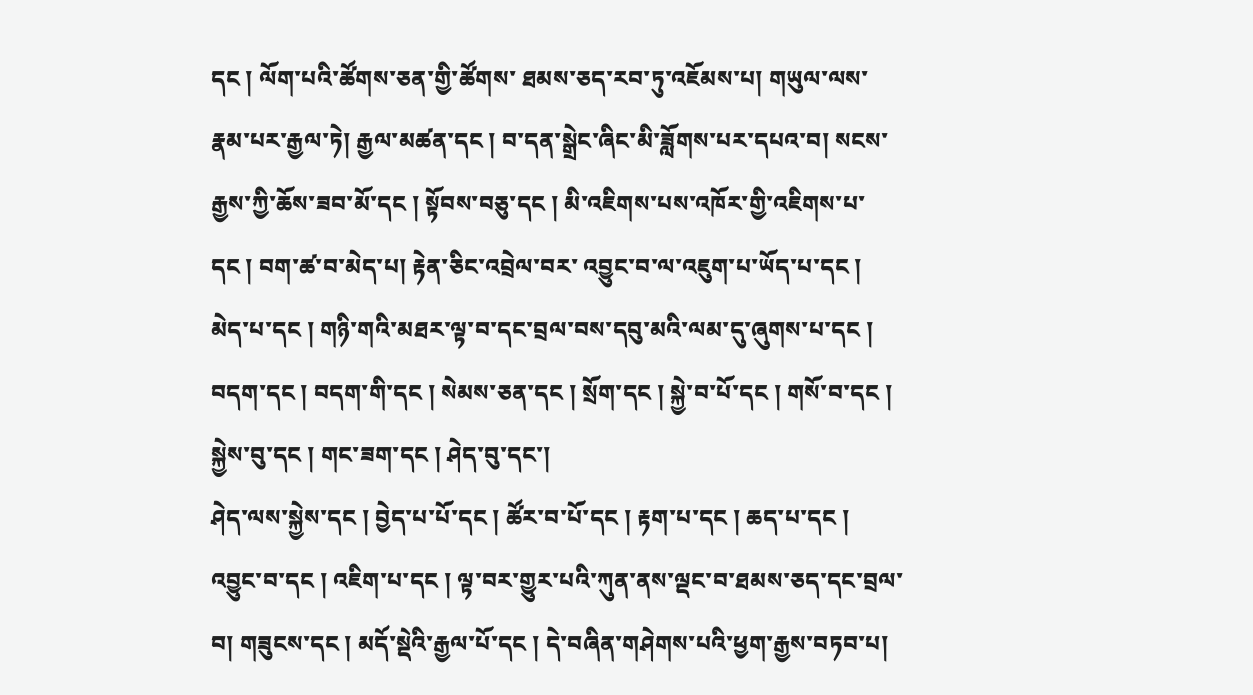དང ། ལོག་པའི་ཚོགས་ཅན་གྱི་ཚོགས་ ཐམས་ཅད་རབ་ཏུ་འཇོམས་པ། གཡུལ་ལས་རྣམ་པར་རྒྱལ་ཏེ། རྒྱལ་མཚན་དང ། བ་དན་སྒྲེང་ཞིང་མི་ཟློགས་པར་དཔའ་བ། སངས་རྒྱས་ཀྱི་ཆོས་ཟབ་མོ་དང ། སྟོབས་བཅུ་དང ། མི་འཇིགས་པས་འཁོར་གྱི་འཇིགས་པ་དང ། བག་ཚ་བ་མེད་པ། རྟེན་ཅིང་འབྲེལ་བར་ འབྱུང་བ་ལ་འཇུག་པ་ཡོད་པ་དང ། མེད་པ་དང ། གཉི་གའི་མཐར་ལྟ་བ་དང་བྲལ་བས་དབུ་མའི་ལམ་དུ་ཞུགས་པ་དང ། བདག་དང ། བདག་གི་དང ། སེམས་ཅན་དང ། སྲོག་དང ། སྐྱེ་བ་པོ་དང ། གསོ་བ་དང ། སྐྱེས་བུ་དང ། གང་ཟག་དང ། ཤེད་བུ་དང་།
ཤེད་ལས་སྐྱེས་དང ། བྱེད་པ་པོ་དང ། ཚོར་བ་པོ་དང ། རྟག་པ་དང ། ཆད་པ་དང ། འབྱུང་བ་དང ། འཇིག་པ་དང ། ལྟ་བར་གྱུར་པའི་ཀུན་ནས་ལྡང་བ་ཐམས་ཅད་དང་བྲལ་བ། གཟུངས་དང ། མདོ་སྡེའི་རྒྱལ་པོ་དང ། དེ་བཞིན་གཤེགས་པའི་ཕྱག་རྒྱས་བཏབ་པ།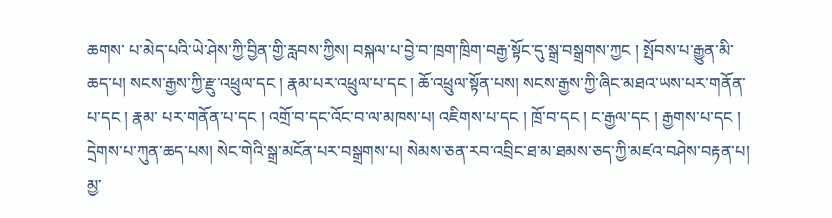ཆགས་ པ་མེད་པའི་ཡེ་ཤེས་ཀྱི་བྱིན་གྱི་རླབས་ཀྱིས། བསྐལ་པ་བྱེ་བ་ཁྲག་ཁྲིག་བརྒྱ་སྟོང་དུ་སྒྲ་བསྒྲགས་ཀྱང ། སྤོབས་པ་རྒྱུན་མི་ཆད་པ། སངས་རྒྱས་ཀྱི་རྫུ་འཕྲུལ་དང ། རྣམ་པར་འཕྲུལ་པ་དང ། ཆོ་འཕྲུལ་སྟོན་པས། སངས་རྒྱས་ཀྱི་ཞིང་མཐའ་ཡས་པར་གནོན་པ་དང ། རྣམ་ པར་གནོན་པ་དང ། འགྲོ་བ་དང་འོང་བ་ལ་མཁས་པ། འཇིགས་པ་དང ། ཁྲོ་བ་དང ། ང་རྒྱལ་དང ། རྒྱགས་པ་དང ། དྲེགས་པ་ཀུན་ཆད་པས། སེང་གེའི་སྒྲ་མངོན་པར་བསྒྲགས་པ། སེམས་ཅན་རབ་འབྲིང་ཐ་མ་ཐམས་ཅད་ཀྱི་མཛའ་བཤེས་བརྟན་པ། མྱ་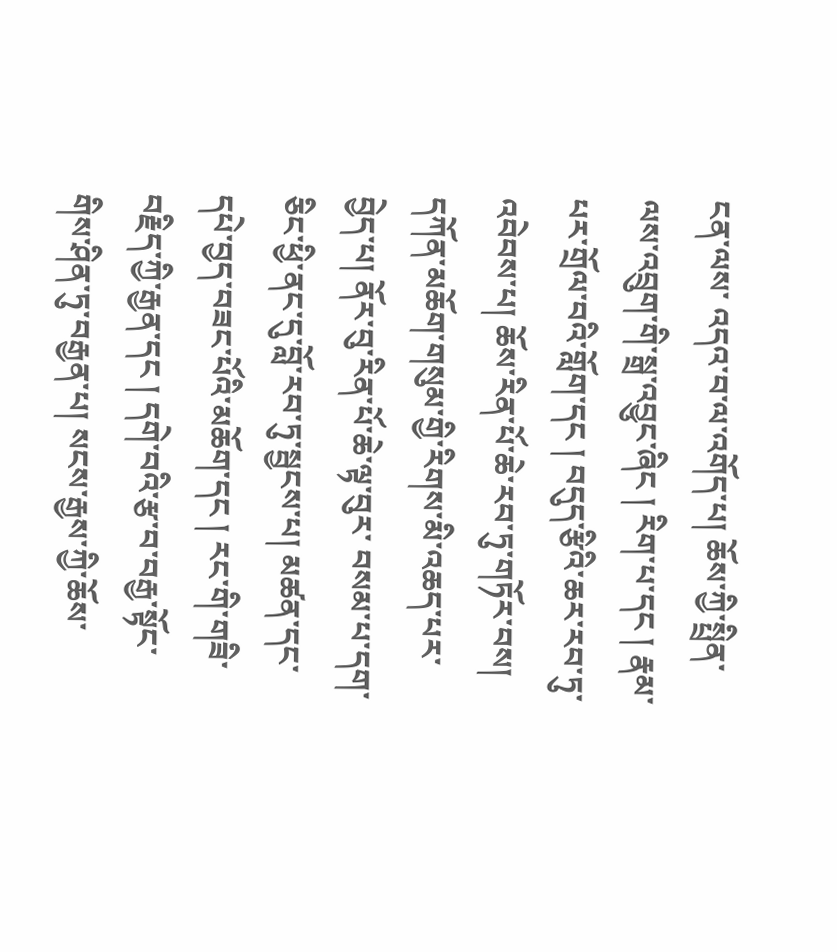ངན་ལས་ འདའ་བ་ལ་འགོད་པ། ཆོས་ཀྱི་སྤྲིན་ལས་འབྲུག་གི་སྒྲ་འབྱུང་ཞིང ། རིག་པ་དང ། རྣམ་པར་གྲོལ་བའི་གློག་དང ། བདུད་རྩིའི་ཆར་རབ་ཏུ་འབེབས་པ། ཆོས་རིན་པོ་ཆེ་རབ་ཏུ་གཏོར་བས། དཀོན་མཆོག་གསུམ་གྱི་རིགས་མི་འཆད་པར་བྱེད་པ། ནོར་བུ་རིན་པོ་ཆེ་ལྟ་བུར་ བསམ་པ་དག་ཅིང་ཕྱི་ནང་དུ་བློ་རབ་ཏུ་སྦྱངས་པ། མཚན་དང་དཔེ་བྱད་བཟང་པོའི་མཆོག་དང ། རང་གི་གཟི་བརྗིད་ཀྱི་རྒྱན་དང ། དགེ་བའི་རྩ་བ་བརྒྱ་སྟོང་གིས་ཤིན་ཏུ་བརྒྱན་པ། སངས་རྒྱས་ཀྱི་ཆོས་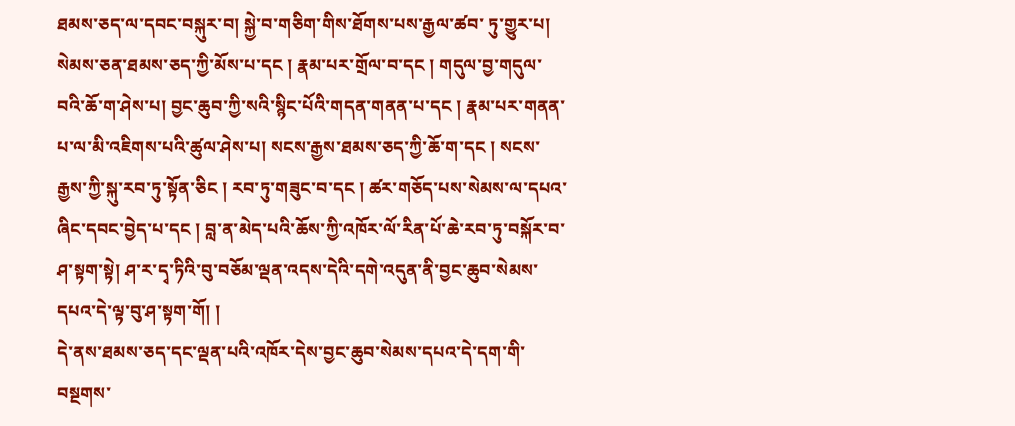ཐམས་ཅད་ལ་དབང་བསྐུར་བ། སྐྱེ་བ་གཅིག་གིས་ཐོགས་པས་རྒྱལ་ཚབ་ ཏུ་གྱུར་པ། སེམས་ཅན་ཐམས་ཅད་ཀྱི་མོས་པ་དང ། རྣམ་པར་གྲོལ་བ་དང ། གདུལ་བྱ་གདུལ་བའི་ཆོ་ག་ཤེས་པ། བྱང་ཆུབ་ཀྱི་སའི་སྙིང་པོའི་གདན་གནན་པ་དང ། རྣམ་པར་གནན་པ་ལ་མི་འཇིགས་པའི་ཚུལ་ཤེས་པ། སངས་རྒྱས་ཐམས་ཅད་ཀྱི་ཆོ་ག་དང ། སངས་ རྒྱས་ཀྱི་སྐུ་རབ་ཏུ་སྟོན་ཅིང ། རབ་ཏུ་གཟུང་བ་དང ། ཚར་གཅོད་པས་སེམས་ལ་དཔའ་ཞིང་དབང་བྱེད་པ་དང ། བླ་ན་མེད་པའི་ཆོས་ཀྱི་འཁོར་ལོ་རིན་པོ་ཆེ་རབ་ཏུ་བསྐོར་བ་ཤ་སྟག་སྟེ། ཤ་ར་དྭ་ཏིའི་བུ་བཅོམ་ལྡན་འདས་དེའི་དགེ་འདུན་ནི་བྱང་ཆུབ་སེམས་དཔའ་དེ་ལྟ་བུ་ཤ་སྟག་གོ། །
དེ་ནས་ཐམས་ཅད་དང་ལྡན་པའི་འཁོར་དེས་བྱང་ཆུབ་སེམས་དཔའ་དེ་དག་གི་བསྔགས་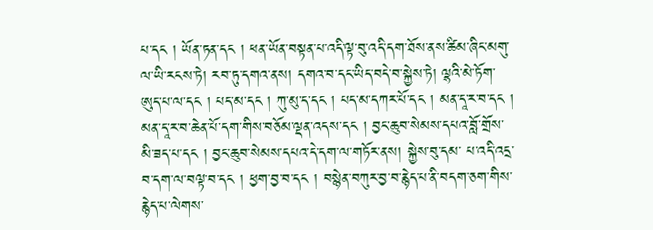པ་དང ། ཡོན་ཏན་དང ། ཕན་ཡོན་བསྟན་པ་འདི་ལྟ་བུ་འདི་དག་ཐོས་ནས་ཚིམ་ཞིང་མགུ་ལ་ཡི་རངས་ཏེ། རབ་ཏུ་དགའ་ནས། དགའ་བ་དང་ཡིད་བདེ་བ་སྐྱེས་ཏེ། ལྷའི་མེ་ཏོག་ཨུད་པ་ལ་དང ། པད་མ་དང ། ཀུ་མུ་ད་དང ། པད་མ་དཀར་པོ་དང ། མན་དཱ་ར་བ་དང ། མན་དཱ་ར་བ་ཆེན་པོ་དག་གིས་བཅོམ་ལྡན་འདས་དང ། བྱང་ཆུབ་སེམས་དཔའ་བློ་གྲོས་མི་ཟད་པ་དང ། བྱང་ཆུབ་སེམས་དཔའ་དེ་དག་ལ་གཏོར་ནས། སྐྱེས་བུ་དམ་ པ་འདི་འདྲ་བ་དག་ལ་བལྟ་བ་དང ། ཕྱག་བྱ་བ་དང ། བསྙེན་བཀུར་བྱ་བ་རྙེད་པ་ནི་བདག་ཅག་གིས་རྙེད་པ་ལེགས་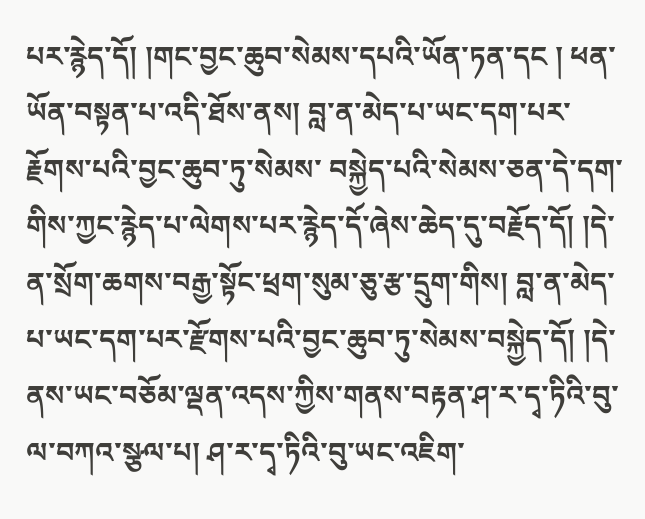པར་རྙེད་དོ། །གང་བྱང་ཆུབ་སེམས་དཔའི་ཡོན་ཏན་དང ། ཕན་ཡོན་བསྟན་པ་འདི་ཐོས་ནས། བླ་ན་མེད་པ་ཡང་དག་པར་རྗོགས་པའི་བྱང་ཆུབ་ཏུ་སེམས་ བསྐྱེད་པའི་སེམས་ཅན་དེ་དག་གིས་ཀྱང་རྙེད་པ་ལེགས་པར་རྙེད་དོ་ཞེས་ཆེད་དུ་བརྗོད་དོ། །དེ་ན་སྲོག་ཆགས་བརྒྱ་སྟོང་ཕྲག་སུམ་ཅུ་རྩ་དྲུག་གིས། བླ་ན་མེད་པ་ཡང་དག་པར་རྫོགས་པའི་བྱང་ཆུབ་ཏུ་སེམས་བསྐྱེད་དོ། །དེ་ནས་ཡང་བཅོམ་ལྡན་འདས་ཀྱིས་གནས་བརྟན་ཤ་ར་དྭ་ཏིའི་བུ་ ལ་བཀའ་སྩལ་པ། ཤ་ར་དྭ་ཏིའི་བུ་ཡང་འཇིག་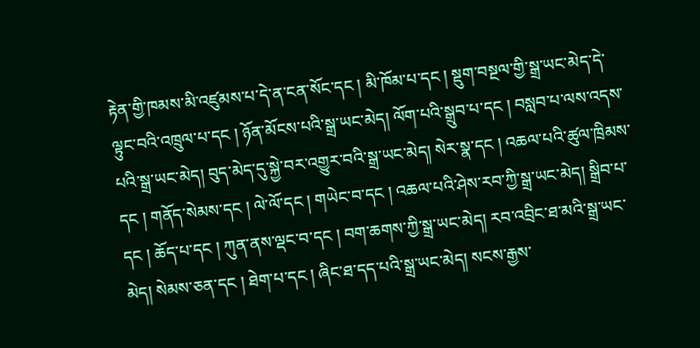རྟེན་གྱི་ཁམས་མི་འཛུམས་པ་དེ་ན་ངན་སོང་དང ། མི་ཁོམ་པ་དང ། སྡུག་བསྔལ་གྱི་སྒྲ་ཡང་མེད་དེ་ལྟུང་བའི་འཁྲུལ་པ་དང ། ཉོན་མོངས་པའི་སྒྲ་ཡང་མེད། ལོག་པའི་སྒྲུབ་པ་དང ། བསླབ་པ་ལས་འདས་པའི་སྒྲ་ཡང་མེད། བུད་མེད་དུ་སྐྱེ་བར་འགྱུར་བའི་སྒྲ་ཡང་མེད། སེར་སྣ་དང ། འཆལ་པའི་ཚུལ་ཁྲིམས་དང ། གནོད་སེམས་དང ། ལེ་ལོ་དང ། གཡེང་བ་དང ། འཆལ་པའི་ཤེས་རབ་ཀྱི་སྒྲ་ཡང་མེད། སྒྲིབ་པ་དང ། ཆོད་པ་དང ། ཀུན་ནས་ལྡང་བ་དང ། བག་ཆགས་ཀྱི་སྒྲ་ཡང་མེད། རབ་འབྲིང་ཐ་མའི་སྒྲ་ཡང་ མེད། སེམས་ཅན་དང ། ཐེག་པ་དང ། ཞིང་ཐ་དད་པའི་སྒྲ་ཡང་མེད། སངས་རྒྱས་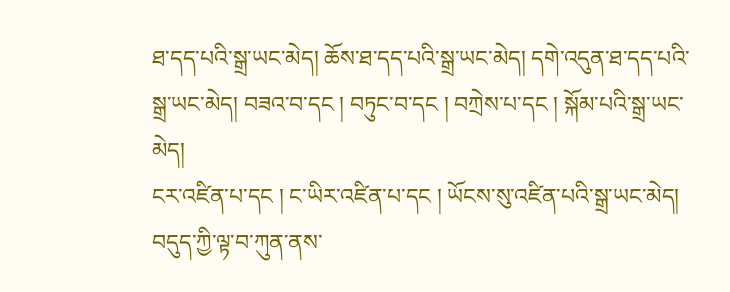ཐ་དད་པའི་སྒྲ་ཡང་མེད། ཆོས་ཐ་དད་པའི་སྒྲ་ཡང་མེད། དགེ་འདུན་ཐ་དད་པའི་སྒྲ་ཡང་མེད། བཟའ་བ་དང ། བཏུང་བ་དང ། བཀྲེས་པ་དང ། སྐོམ་པའི་སྒྲ་ཡང་མེད།
ངར་འཛིན་པ་དང ། ང་ཡིར་འཛིན་པ་དང ། ཡོངས་སུ་འཛིན་པའི་སྒྲ་ཡང་མེད། བདུད་ཀྱི་ལྟ་བ་ཀུན་ནས་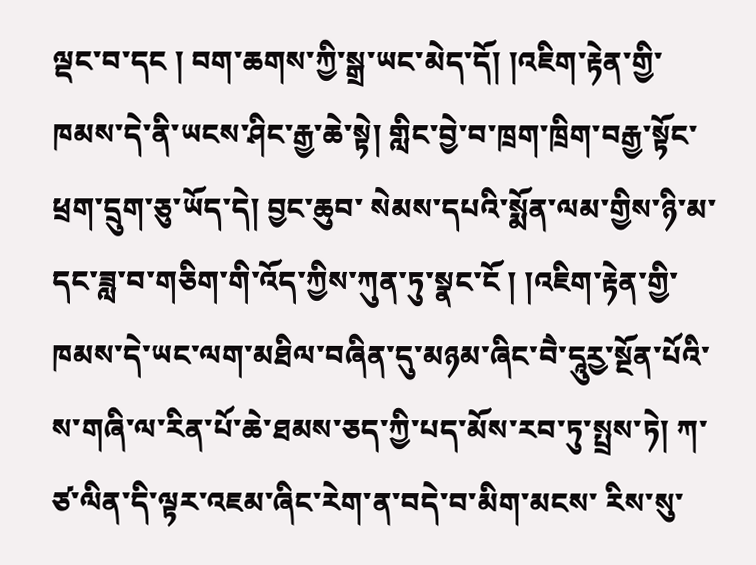ལྡང་བ་དང ། བག་ཆགས་ཀྱི་སྒྲ་ཡང་མེད་དོ། །འཇིག་རྟེན་གྱི་ཁམས་དེ་ནི་ཡངས་ཤིང་རྒྱ་ཆེ་སྟེ། གླིང་བྱེ་བ་ཁྲག་ཁྲིག་བརྒྱ་སྟོང་ཕྲག་དྲུག་ཅུ་ཡོད་དེ། བྱང་ཆུབ་ སེམས་དཔའི་སྨོན་ལམ་གྱིས་ཉི་མ་དང་ཟླ་བ་གཅིག་གི་འོད་ཀྱིས་ཀུན་ཏུ་སྣང་ངོ ། །འཇིག་རྟེན་གྱི་ཁམས་དེ་ཡང་ལག་མཐིལ་བཞིན་དུ་མཉམ་ཞིང་བཻ་དཱུརྱ་སྔོན་པོའི་ས་གཞི་ལ་རིན་པོ་ཆེ་ཐམས་ཅད་ཀྱི་པད་མོས་རབ་ཏུ་སྤྲས་ཏེ། ཀ་ཙ་ལིན་དི་ལྟར་འཇམ་ཞིང་རེག་ན་བདེ་བ་མིག་མངས་ རིས་སུ་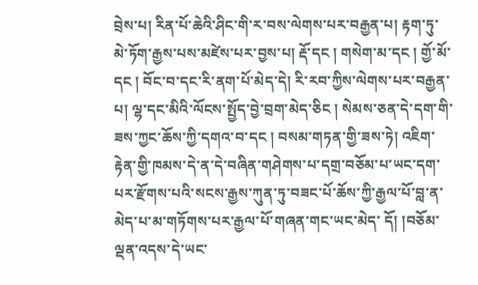བྲེས་པ། རིན་པོ་ཆེའི་ཤིང་གི་ར་བས་ལེགས་པར་བརྒྱན་པ། རྟག་ཏུ་མེ་ཏོག་རྒྱས་པས་མཛེས་པར་བྱས་པ། རྡོ་དང ། གསེག་མ་དང ། གྱོ་མོ་དང ། བོང་བ་དང་རི་ནག་པོ་མེད་དེ། རི་རབ་ཀྱིས་ལེགས་པར་བརྒྱན་པ། ལྷ་དང་མིའི་ལོངས་སྤྱོད་བྱེ་བྲག་མེད་ཅིང ། སེམས་ཅན་དེ་དག་གི་ཟས་ཀྱང་ཆོས་ཀྱི་དགའ་བ་དང ། བསམ་གཏན་གྱི་ཟས་ཏེ། འཇིག་རྟེན་གྱི་ཁམས་དེ་ན་དེ་བཞིན་གཤེགས་པ་དགྲ་བཅོམ་པ་ཡང་དག་པར་རྫོགས་པའི་སངས་རྒྱས་ཀུན་ཏུ་བཟང་པོ་ཆོས་ཀྱི་རྒྱལ་པོ་བླ་ན་མེད་པ་མ་གཏོགས་པར་རྒྱལ་པོ་གཞན་གང་ཡང་མེད་ དོ། །བཅོམ་ལྡན་འདས་དེ་ཡང་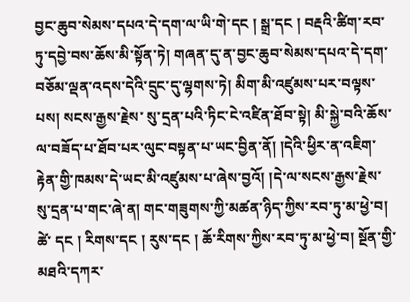བྱང་ཆུབ་སེམས་དཔའ་དེ་དག་ལ་ཡི་གེ་དང ། སྒྲ་དང ། བརྡའི་ཚིག་རབ་ཏུ་དབྱེ་བས་ཆོས་མི་སྟོན་ཏེ། གཞན་དུ་ན་བྱང་ཆུབ་སེམས་དཔའ་དེ་དག་བཅོམ་ལྡན་འདས་དེའི་དྲུང་དུ་ལྷགས་ཏེ། མིག་མི་འཛུམས་པར་བལྟས་པས། སངས་རྒྱས་རྗེས་ སུ་དྲན་པའི་ཏིང་ངེ་འཛིན་ཐོབ་སྟེ། མི་སྐྱེ་བའི་ཆོས་ལ་བཟོད་པ་ཐོབ་པར་ལུང་བསྟན་པ་ཡང་བྱིན་ནོ། །དེའི་ཕྱིར་ན་འཇིག་རྟེན་གྱི་ཁམས་དེ་ཡང་མི་འཛུམས་པ་ཞེས་བྱའོ། །དེ་ལ་སངས་རྒྱས་རྗེས་སུ་དྲན་པ་གང་ཞེ་ན། གང་གཟུགས་ཀྱི་མཚན་ཉིད་ཀྱིས་རབ་ཏུ་མ་ཕྱེ་བ། ཚེ་ དང ། རིགས་དང ། རུས་དང ། ཆོ་རིགས་ཀྱིས་རབ་ཏུ་མ་ཕྱེ་བ། སྔོན་གྱི་མཐའི་དཀར་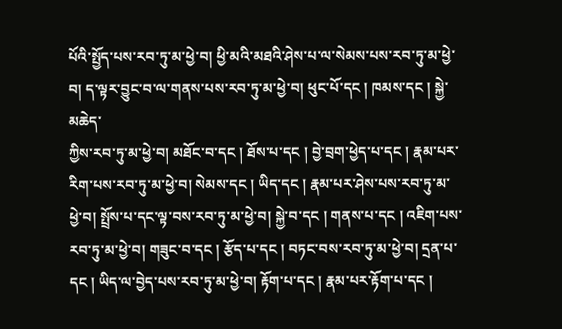པོའི་སྤྱོད་པས་རབ་ཏུ་མ་ཕྱེ་བ། ཕྱི་མའི་མཐའི་ཤེས་པ་ལ་སེམས་པས་རབ་ཏུ་མ་ཕྱེ་བ། ད་ལྟར་བྱུང་བ་ལ་གནས་པས་རབ་ཏུ་མ་ཕྱེ་བ། ཕུང་པོ་དང ། ཁམས་དང ། སྐྱེ་མཆེད་
ཀྱིས་རབ་ཏུ་མ་ཕྱེ་བ། མཐོང་བ་དང ། ཐོས་པ་དང ། བྱེ་བྲག་ཕྱེད་པ་དང ། རྣམ་པར་རིག་པས་རབ་ཏུ་མ་ཕྱེ་བ། སེམས་དང ། ཡིད་དང ། རྣམ་པར་ཤེས་པས་རབ་ཏུ་མ་ཕྱེ་བ། སྤྲོས་པ་དང་ལྟ་བས་རབ་ཏུ་མ་ཕྱེ་བ། སྐྱེ་བ་དང ། གནས་པ་དང ། འཇིག་པས་རབ་ཏུ་མ་ཕྱེ་བ། གཟུང་བ་དང ། རྩོད་པ་དང ། བཏང་བས་རབ་ཏུ་མ་ཕྱེ་བ། དྲན་པ་དང ། ཡིད་ལ་བྱེད་པས་རབ་ཏུ་མ་ཕྱེ་བ། རྟོག་པ་དང ། རྣམ་པར་རྟོག་པ་དང །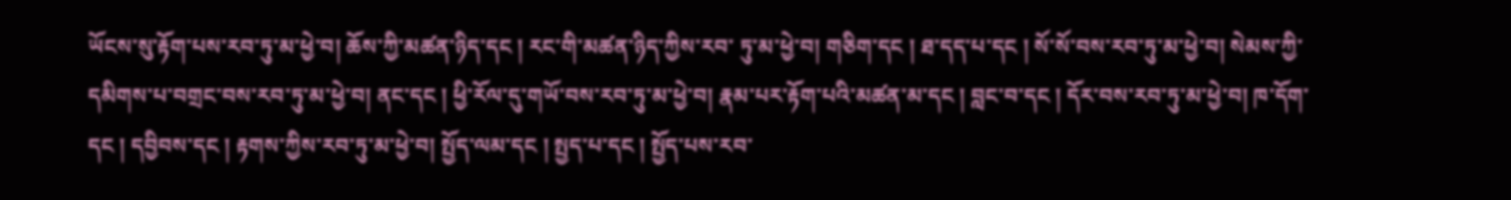ཡོངས་སུ་རྟོག་པས་རབ་ཏུ་མ་ཕྱེ་བ། ཆོས་ཀྱི་མཚན་ཉིད་དང ། རང་གི་མཚན་ཉིད་ཀྱིས་རབ་ ཏུ་མ་ཕྱེ་བ། གཅིག་དང ། ཐ་དད་པ་དང ། སོ་སོ་བས་རབ་ཏུ་མ་ཕྱེ་བ། སེམས་ཀྱི་དམིགས་པ་བགྲང་བས་རབ་ཏུ་མ་ཕྱེ་བ། ནང་དང ། ཕྱི་རོལ་དུ་གཡོ་བས་རབ་ཏུ་མ་ཕྱེ་བ། རྣམ་པར་རྟོག་པའི་མཚན་མ་དང ། བླང་བ་དང ། དོར་བས་རབ་ཏུ་མ་ཕྱེ་བ། ཁ་དོག་དང ། དབྱིབས་དང ། རྟགས་ཀྱིས་རབ་ཏུ་མ་ཕྱེ་བ། སྤྱོད་ལམ་དང ། སྤྱད་པ་དང ། སྤྱོད་པས་རབ་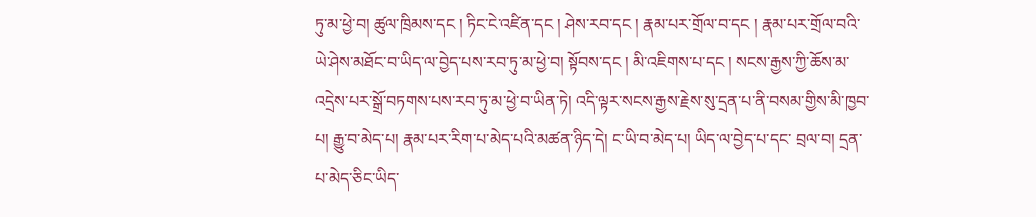ཏུ་མ་ཕྱེ་བ། ཚུལ་ཁྲིམས་དང ། ཏིང་ངེ་འཛིན་དང ། ཤེས་རབ་དང ། རྣམ་པར་གྲོལ་བ་དང ། རྣམ་པར་གྲོལ་བའི་ཡེ་ཤེས་མཐོང་བ་ཡིད་ལ་བྱེད་པས་རབ་ཏུ་མ་ཕྱེ་བ། སྟོབས་དང ། མི་འཇིགས་པ་དང ། སངས་རྒྱས་ཀྱི་ཆོས་མ་འདྲེས་པར་སྒྲོ་བཏགས་པས་རབ་ཏུ་མ་ཕྱེ་བ་ཡིན་ཏེ། འདི་ལྟར་སངས་རྒྱས་རྗེས་སུ་དྲན་པ་ནི་བསམ་གྱིས་མི་ཁྱབ་པ། རྒྱུ་བ་མེད་པ། རྣམ་པར་རིག་པ་མེད་པའི་མཚན་ཉིད་དེ། ང་ཡི་བ་མེད་པ། ཡིད་ལ་བྱེད་པ་དང་ བྲལ་བ། དྲན་པ་མེད་ཅིང་ཡིད་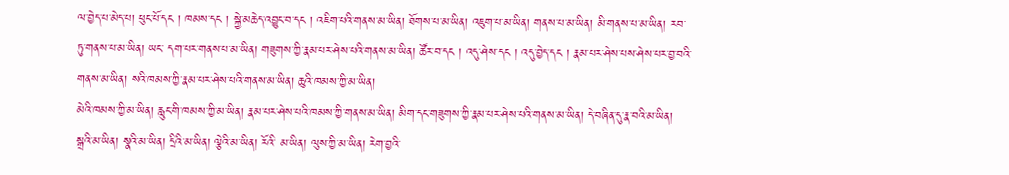ལ་བྱེད་པ་མེད་པ། ཕུང་པོ་དང ། ཁམས་དང ། སྐྱེ་མཆེད་འབྱུང་བ་དང ། འཇིག་པའི་གནས་མ་ཡིན། ཐོགས་པ་མ་ཡིན། འཇུག་པ་མ་ཡིན། གནས་པ་མ་ཡིན། མི་གནས་པ་མ་ཡིན། རབ་ཏུ་གནས་པ་མ་ཡིན། ཡང་ དག་པར་གནས་པ་མ་ཡིན། གཟུགས་ཀྱི་རྣམ་པར་ཤེས་པའི་གནས་མ་ཡིན། ཚོར་བ་དང ། འདུ་ཤེས་དང ། འདུ་བྱེད་དང ། རྣམ་པར་ཤེས་པས་ཤེས་པར་བྱ་བའི་གནས་མ་ཡིན། སའི་ཁམས་ཀྱི་རྣམ་པར་ཤེས་པའི་གནས་མ་ཡིན། ཆུའི་ཁམས་ཀྱི་མ་ཡིན།
མེའི་ཁམས་ཀྱི་མ་ཡིན། རླུང་གི་ཁམས་ཀྱི་མ་ཡིན། རྣམ་པར་ཤེས་པའི་ཁམས་ཀྱི་གནས་མ་ཡིན། མིག་དང་གཟུགས་ཀྱི་རྣམ་པར་ཤེས་པའི་གནས་མ་ཡིན། དེ་བཞིན་དུ་རྣ་བའི་མ་ཡིན། སྒྲའི་མ་ཡིན། སྣའི་མ་ཡིན། དྲིའི་མ་ཡིན། ལྕེའི་མ་ཡིན། རོའི་ མ་ཡིན། ལུས་ཀྱི་མ་ཡིན། རེག་བྱའི་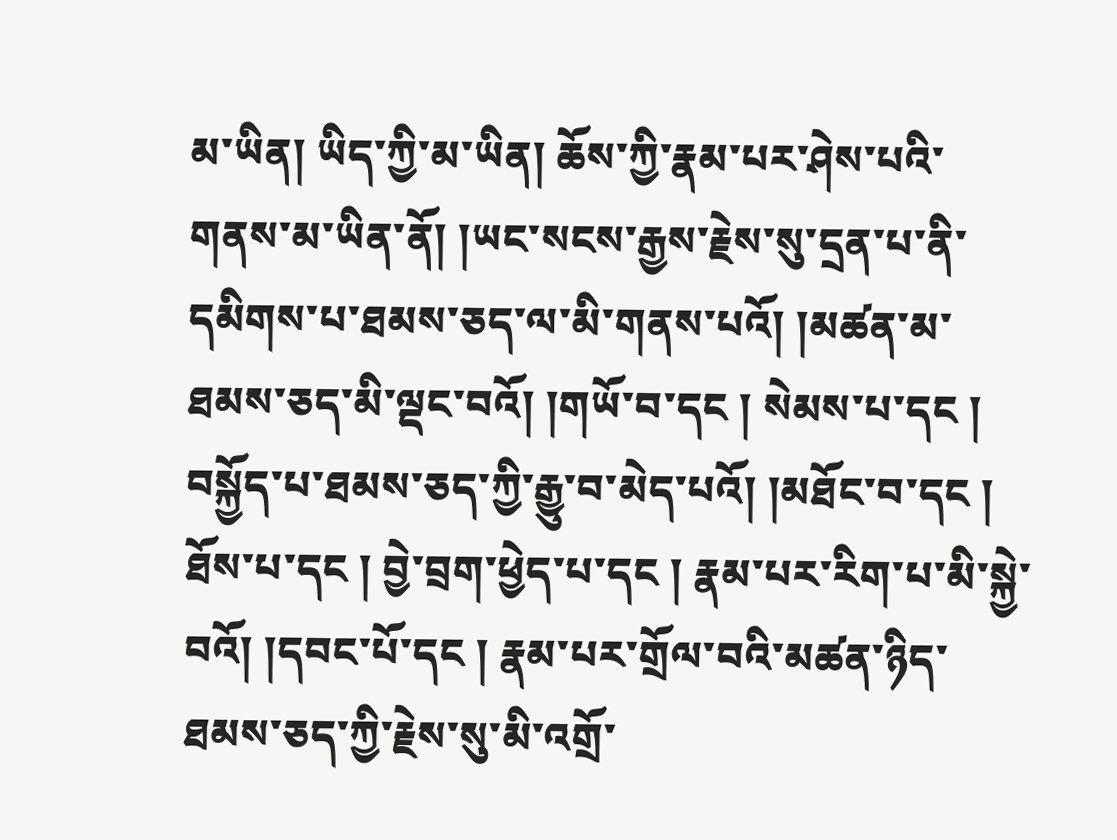མ་ཡིན། ཡིད་ཀྱི་མ་ཡིན། ཆོས་ཀྱི་རྣམ་པར་ཤེས་པའི་གནས་མ་ཡིན་ནོ། །ཡང་སངས་རྒྱས་རྗེས་སུ་དྲན་པ་ནི་དམིགས་པ་ཐམས་ཅད་ལ་མི་གནས་པའོ། །མཚན་མ་ཐམས་ཅད་མི་ལྡང་བའོ། །གཡོ་བ་དང ། སེམས་པ་དང ། བསྐྱོད་པ་ཐམས་ཅད་ཀྱི་རྒྱུ་བ་མེད་པའོ། །མཐོང་བ་དང ། ཐོས་པ་དང ། བྱེ་བྲག་ཕྱེད་པ་དང ། རྣམ་པར་རིག་པ་མི་སྐྱེ་བའོ། །དབང་པོ་དང ། རྣམ་པར་གྲོལ་བའི་མཚན་ཉིད་ཐམས་ཅད་ཀྱི་རྗེས་སུ་མི་འགྲོ་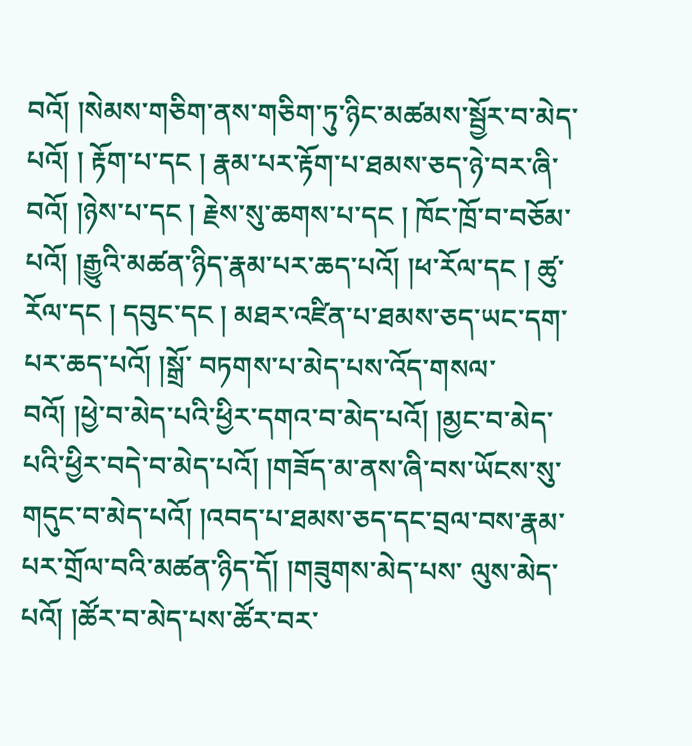བའོ། །སེམས་གཅིག་ནས་གཅིག་ཏུ་ཉིང་མཚམས་སྦྱོར་བ་མེད་པའོ། ། རྟོག་པ་དང ། རྣམ་པར་རྟོག་པ་ཐམས་ཅད་ཉེ་བར་ཞི་བའོ། །ཉེས་པ་དང ། རྗེས་སུ་ཆགས་པ་དང ། ཁོང་ཁྲོ་བ་བཅོམ་པའོ། །རྒྱུའི་མཚན་ཉིད་རྣམ་པར་ཆད་པའོ། །ཕ་རོལ་དང ། ཚུ་རོལ་དང ། དབུང་དང ། མཐར་འཛིན་པ་ཐམས་ཅད་ཡང་དག་པར་ཆད་པའོ། །སྒྲོ་ བཏགས་པ་མེད་པས་འོད་གསལ་བའོ། །ཕྱེ་བ་མེད་པའི་ཕྱིར་དགའ་བ་མེད་པའོ། །མྱང་བ་མེད་པའི་ཕྱིར་བདེ་བ་མེད་པའོ། །གཟོད་མ་ནས་ཞི་བས་ཡོངས་སུ་གདུང་བ་མེད་པའོ། །འབད་པ་ཐམས་ཅད་དང་བྲལ་བས་རྣམ་པར་གྲོལ་བའི་མཚན་ཉིད་དོ། །གཟུགས་མེད་པས་ ལུས་མེད་པའོ། །ཚོར་བ་མེད་པས་ཚོར་བར་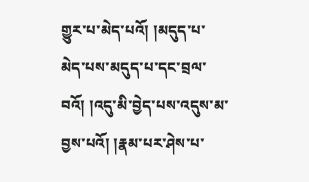གྱུར་པ་མེད་པའོ། །མདུད་པ་མེད་པས་མདུད་པ་དང་བྲལ་བའོ། །འདུ་མི་བྱེད་པས་འདུས་མ་བྱས་པའོ། །རྣམ་པར་ཤེས་པ་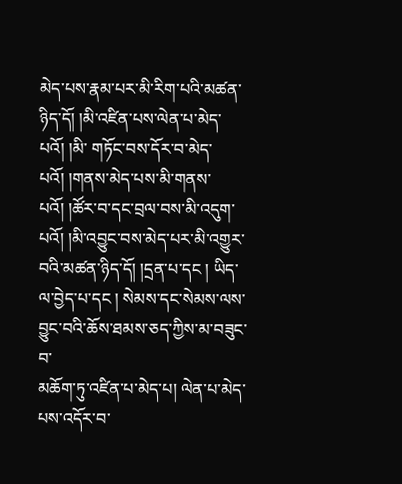མེད་པས་རྣམ་པར་མི་རིག་པའི་མཚན་ཉིད་དོ། །མི་འཛིན་པས་ལེན་པ་མེད་པའོ། །མི་ གཏོང་བས་དོར་བ་མེད་པའོ། །གནས་མེད་པས་མི་གནས་པའོ། །ཚོར་བ་དང་བྲལ་བས་མི་འདུག་པའོ། །མི་འབྱུང་བས་མེད་པར་མི་འགྱུར་བའི་མཚན་ཉིད་དོ། །དྲན་པ་དང ། ཡིད་ལ་བྱེད་པ་དང ། སེམས་དང་སེམས་ལས་བྱུང་བའི་ཆོས་ཐམས་ཅད་ཀྱིས་མ་བཟུང་བ་
མཆོག་ཏུ་འཛིན་པ་མེད་པ། ལེན་པ་མེད་པས་འདོར་བ་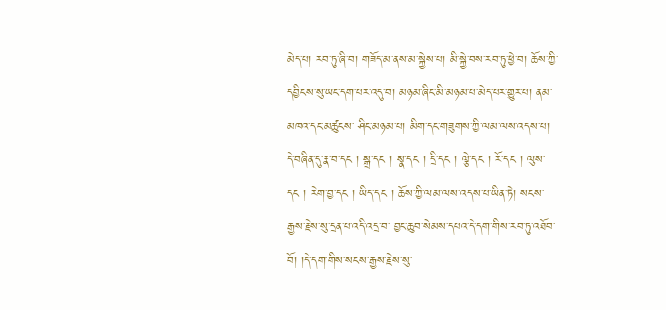མེད་པ། རབ་ཏུ་ཞི་བ། གཟོད་མ་ནས་མ་སྐྱེས་པ། མི་སྐྱེ་བས་རབ་ཏུ་ཕྱེ་བ། ཆོས་ཀྱི་དབྱིངས་སུ་ཡང་དག་པར་འདུ་བ། མཉམ་ཞིང་མི་མཉམ་པ་མེད་པར་གྱུར་པ། ནམ་མཁའ་དང་མཚུངས་ ཤིང་མཉམ་པ། མིག་དང་གཟུགས་ཀྱི་ལམ་ལས་འདས་པ། དེ་བཞིན་དུ་རྣ་བ་དང ། སྒྲ་དང ། སྣ་དང ། དྲི་དང ། ལྕེ་དང ། རོ་དང ། ལུས་དང ། རེག་བྱ་དང ། ཡིད་དང ། ཆོས་ཀྱི་ལམ་ལས་འདས་པ་ཡིན་ཏེ། སངས་རྒྱས་རྗེས་སུ་དྲན་པ་འདི་འདྲ་བ་ བྱང་ཆུབ་སེམས་དཔའ་དེ་དག་གིས་རབ་ཏུ་འཐོབ་བོ། །དེ་དག་གིས་སངས་རྒྱས་རྗེས་སུ་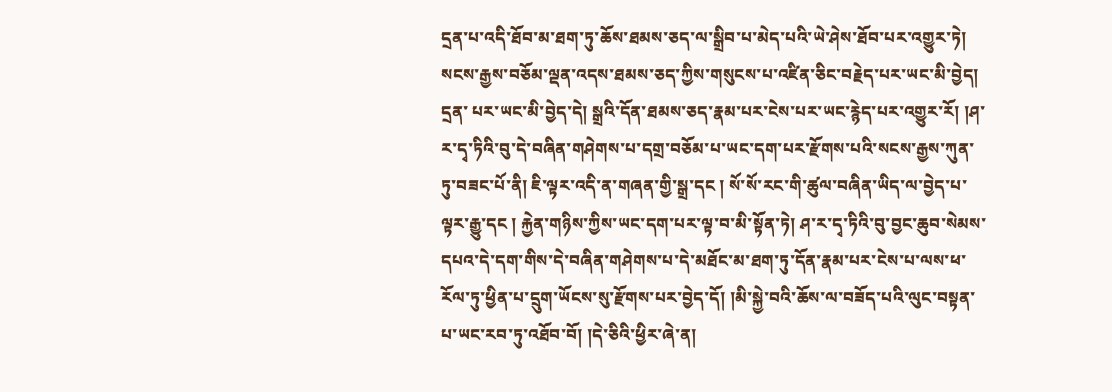དྲན་པ་འདི་ཐོབ་མ་ཐག་ཏུ་ཆོས་ཐམས་ཅད་ལ་སྒྲིབ་པ་མེད་པའི་ཡེ་ཤེས་ཐོབ་པར་འགྱུར་ཏེ། སངས་རྒྱས་བཅོམ་ལྡན་འདས་ཐམས་ཅད་ཀྱིས་གསུངས་པ་འཛིན་ཅིང་བརྗེད་པར་ཡང་མི་བྱེད། དྲན་ པར་ཡང་མི་བྱེད་དེ། སྒྲའི་དོན་ཐམས་ཅད་རྣམ་པར་ངེས་པར་ཡང་རྙེད་པར་འགྱུར་རོ། །ཤ་ར་དྭ་ཏིའི་བུ་དེ་བཞིན་གཤེགས་པ་དགྲ་བཅོམ་པ་ཡང་དག་པར་རྫོགས་པའི་སངས་རྒྱས་ཀུན་ཏུ་བཟང་པོ་ནི། ཇི་ལྟར་འདི་ན་གཞན་གྱི་སྒྲ་དང ། སོ་སོ་རང་གི་ཚུལ་བཞིན་ཡིད་ལ་བྱེད་པ་ ལྟར་རྒྱུ་དང ། རྐྱེན་གཉིས་ཀྱིས་ཡང་དག་པར་ལྟ་བ་མི་སྟོན་ཏེ། ཤ་ར་དྭ་ཏིའི་བུ་བྱང་ཆུབ་སེམས་དཔའ་དེ་དག་གིས་དེ་བཞིན་གཤེགས་པ་དེ་མཐོང་མ་ཐག་ཏུ་དོན་རྣམ་པར་ངེས་པ་ལས་ཕ་རོལ་ཏུ་ཕྱིན་པ་དྲུག་ཡོངས་སུ་རྫོགས་པར་བྱེད་དོ། །མི་སྐྱེ་བའི་ཆོས་ལ་བཟོད་པའི་ལུང་བསྟན་ པ་ཡང་རབ་ཏུ་འཐོབ་བོ། །དེ་ཅིའི་ཕྱིར་ཞེ་ན།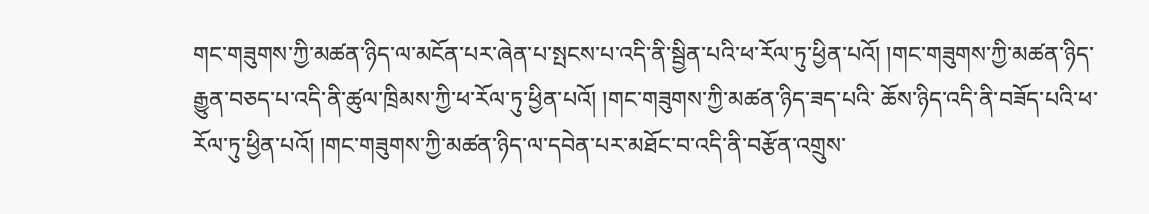གང་གཟུགས་ཀྱི་མཚན་ཉིད་ལ་མངོན་པར་ཞེན་པ་སྤངས་པ་འདི་ནི་སྦྱིན་པའི་ཕ་རོལ་ཏུ་ཕྱིན་པའོ། །གང་གཟུགས་ཀྱི་མཚན་ཉིད་རྒྱུན་བཅད་པ་འདི་ནི་ཚུལ་ཁྲིམས་ཀྱི་ཕ་རོལ་ཏུ་ཕྱིན་པའོ། །གང་གཟུགས་ཀྱི་མཚན་ཉིད་ཟད་པའི་ ཆོས་ཉིད་འདི་ནི་བཟོད་པའི་ཕ་རོལ་ཏུ་ཕྱིན་པའོ། །གང་གཟུགས་ཀྱི་མཚན་ཉིད་ལ་དབེན་པར་མཐོང་བ་འདི་ནི་བརྩོན་འགྲུས་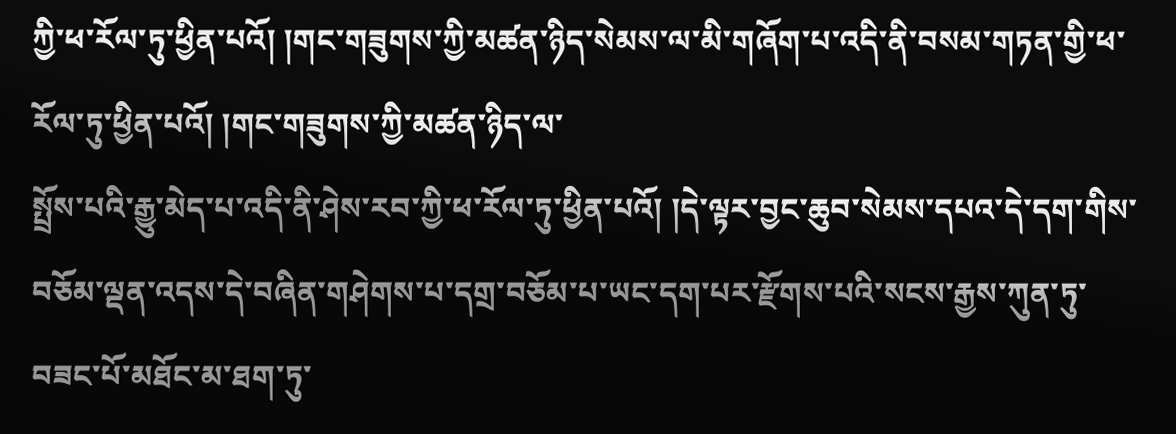ཀྱི་ཕ་རོལ་ཏུ་ཕྱིན་པའོ། །གང་གཟུགས་ཀྱི་མཚན་ཉིད་སེམས་ལ་མི་གཞོག་པ་འདི་ནི་བསམ་གཏན་གྱི་ཕ་རོལ་ཏུ་ཕྱིན་པའོ། །གང་གཟུགས་ཀྱི་མཚན་ཉིད་ལ་
སྤྲོས་པའི་རྒྱུ་མེད་པ་འདི་ནི་ཤེས་རབ་ཀྱི་ཕ་རོལ་ཏུ་ཕྱིན་པའོ། །དེ་ལྟར་བྱང་ཆུབ་སེམས་དཔའ་དེ་དག་གིས་བཅོམ་ལྡན་འདས་དེ་བཞིན་གཤེགས་པ་དགྲ་བཅོམ་པ་ཡང་དག་པར་རྫོགས་པའི་སངས་རྒྱས་ཀུན་ཏུ་བཟང་པོ་མཐོང་མ་ཐག་ཏུ་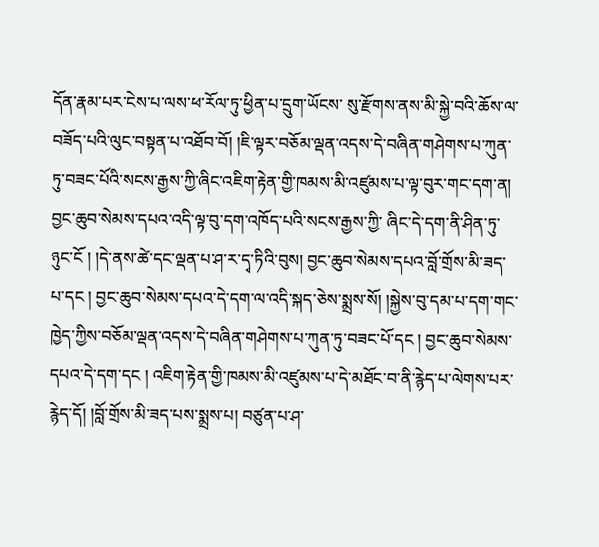དོན་རྣམ་པར་ངེས་པ་ལས་ཕ་རོལ་ཏུ་ཕྱིན་པ་དྲུག་ཡོངས་ སུ་རྫོགས་ནས་མི་སྐྱེ་བའི་ཆོས་ལ་བཟོད་པའི་ལུང་བསྟན་པ་འཐོབ་བོ། །ཇི་ལྟར་བཅོམ་ལྡན་འདས་དེ་བཞིན་གཤེགས་པ་ཀུན་ཏུ་བཟང་པོའི་སངས་རྒྱས་ཀྱི་ཞིང་འཇིག་རྟེན་གྱི་ཁམས་མི་འཛུམས་པ་ལྟ་བུར་གང་དག་ན། བྱང་ཆུབ་སེམས་དཔའ་འདི་ལྟ་བུ་དག་འཁོད་པའི་སངས་རྒྱས་ཀྱི་ ཞིང་དེ་དག་ནི་ཤིན་ཏུ་ཉུང་ངོ ། །དེ་ནས་ཚེ་དང་ལྡན་པ་ཤ་ར་དྭ་ཏིའི་བུས། བྱང་ཆུབ་སེམས་དཔའ་བློ་གྲོས་མི་ཟད་པ་དང ། བྱང་ཆུབ་སེམས་དཔའ་དེ་དག་ལ་འདི་སྐད་ཅེས་སྨྲས་སོ། །སྐྱེས་བུ་དམ་པ་དག་གང་ཁྱེད་ཀྱིས་བཅོམ་ལྡན་འདས་དེ་བཞིན་གཤེགས་པ་ཀུན་ཏུ་བཟང་པོ་དང ། བྱང་ཆུབ་སེམས་དཔའ་དེ་དག་དང ། འཇིག་རྟེན་གྱི་ཁམས་མི་འཛུམས་པ་དེ་མཐོང་བ་ནི་རྙེད་པ་ལེགས་པར་རྙེད་དོ། །བློ་གྲོས་མི་ཟད་པས་སྨྲས་པ། བཙུན་པ་ཤ་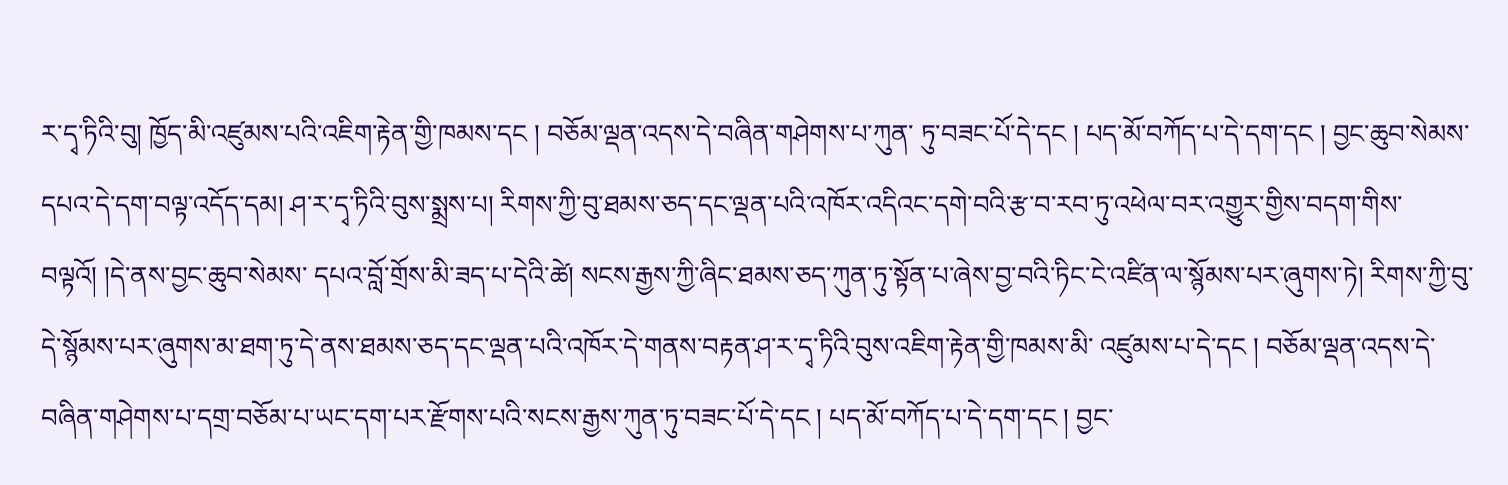ར་དྭ་ཏིའི་བུ། ཁྱོད་མི་འཛུམས་པའི་འཇིག་རྟེན་གྱི་ཁམས་དང ། བཅོམ་ལྡན་འདས་དེ་བཞིན་གཤེགས་པ་ཀུན་ ཏུ་བཟང་པོ་དེ་དང ། པད་མོ་བཀོད་པ་དེ་དག་དང ། བྱང་ཆུབ་སེམས་དཔའ་དེ་དག་བལྟ་འདོད་དམ། ཤ་ར་དྭ་ཏིའི་བུས་སྨྲས་པ། རིགས་ཀྱི་བུ་ཐམས་ཅད་དང་ལྡན་པའི་འཁོར་འདིའང་དགེ་བའི་རྩ་བ་རབ་ཏུ་འཕེལ་བར་འགྱུར་གྱིས་བདག་གིས་བལྟའོ། །དེ་ནས་བྱང་ཆུབ་སེམས་ དཔའ་བློ་གྲོས་མི་ཟད་པ་དེའི་ཚེ། སངས་རྒྱས་ཀྱི་ཞིང་ཐམས་ཅད་ཀུན་ཏུ་སྟོན་པ་ཞེས་བྱ་བའི་ཏིང་ངེ་འཛིན་ལ་སྙོམས་པར་ཞུགས་ཏེ། རིགས་ཀྱི་བུ་དེ་སྙོམས་པར་ཞུགས་མ་ཐག་ཏུ་དེ་ནས་ཐམས་ཅད་དང་ལྡན་པའི་འཁོར་དེ་གནས་བརྟན་ཤ་ར་དྭ་ཏིའི་བུས་འཇིག་རྟེན་གྱི་ཁམས་མི་ འཛུམས་པ་དེ་དང ། བཅོམ་ལྡན་འདས་དེ་བཞིན་གཤེགས་པ་དགྲ་བཅོམ་པ་ཡང་དག་པར་རྫོགས་པའི་སངས་རྒྱས་ཀུན་ཏུ་བཟང་པོ་དེ་དང ། པད་མོ་བཀོད་པ་དེ་དག་དང ། བྱང་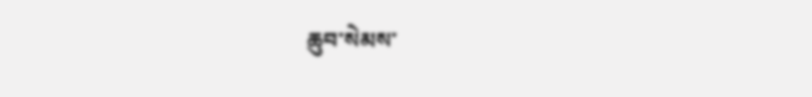ཆུབ་སེམས་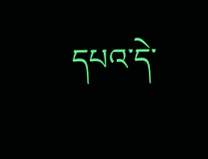དཔའ་དེ་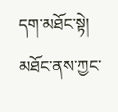དག་མཐོང་སྟེ། མཐོང་ནས་ཀྱང་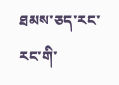ཐམས་ཅད་རང་རང་གི་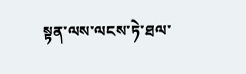སྟན་ལས་ལངས་ཏེ་ཐལ་